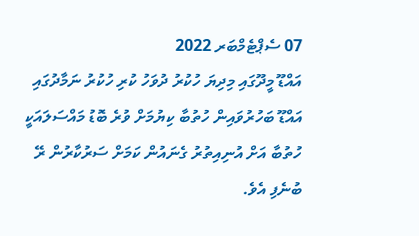07 ސެޕްޓެމްބަރ 2022
އައްޑޫ މީދޫގައި މިދިޔަ ހުކުރު ދުވަހު ކުރި ހުކުރު ނަމާދުގައި އައްޑޫ ބަހުރުވައިން ހުތުބާ ކިޔުމަށް ވުރެ ބޮޑު މައްސަލައަކީ ހުތުބާ އަށް އުނިއިތުރު ގެނައުން ކަމަށް ސަރުކާރުން ރޭ ބުނެފި އެވެ.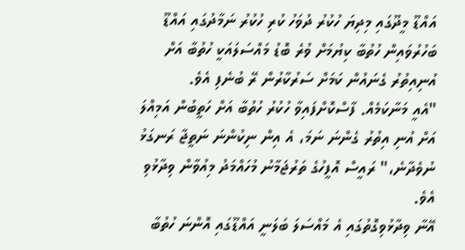އައްޑޫ މީދޫގައި މިދިޔަ ހުކުރު ދުވަހު ކުރި ހުކުރު ނަމާދުގައި އައްޑޫ ބަހުރުވައިން ހުތުބާ ކިޔުމަށް ވުރެ ބޮޑު މައްސަލައަކީ ހުތުބާ އަށް އުނިއިތުރު ގެނައުން ކަމަށް ސަރުކާރުން ރޭ ބުނެފި އެވެ.
"އެއީ މަނާކަމެއް. ފާސްކޮށްފައިވާ ހުކުރު ހުތުބާ އަށް ހަތީބުން އަމިއްލަ އަށް އުނި އިތުރު ގެންނަ ނަމަ، އެ އިން ނިކުންނަ ނަތީޖާ ރަނގަޅު ނުވެދާނެ،" ރައީސް އޮފީހުގެ ތަރުޖަމާނު މުހައްމަދު މިއުވާން ވިދާޅުވި އެވެ.
އޭނާ ވިދާޅުވިގޮތުގައި އެ މައްސަލަ ބަލަނީ އައްޑޫގައި އޮންނަ ހުތުބާ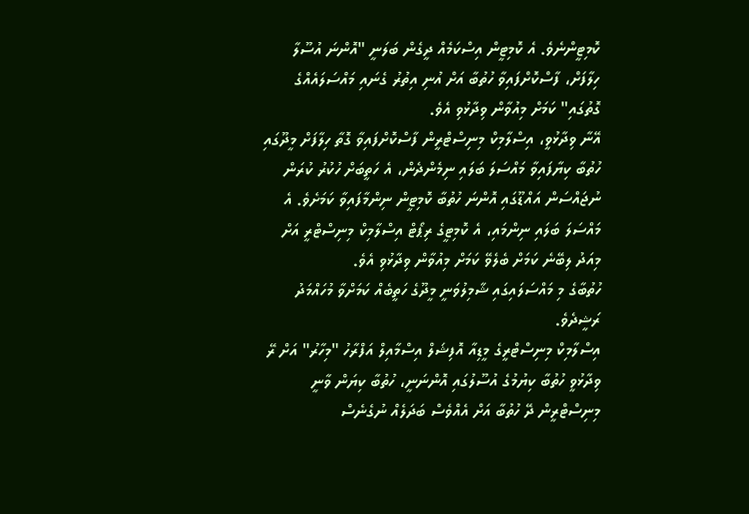ކޮމިޓީންނެވެ. އެ ކޮމިޓީން އިސްކަމެއް ދީގެން ބަލަނީ "އޮންނަ އުސޫލާ ހިލާފަށް، ފާސްކޮށްފައިވާ ހުތުބާ އަށް އުނި އިތުރު ގެނައި މައްސަލައެއްގެ ގޮތުގައި" ކަމަށް މިއުވާން ވިދާޅުވި އެވެ.
އޭނާ ވިދާޅުވީ، އިސްލާމިކް މިނިސްޓްރީން ފާސްކޮށްފައިވާ ގޮތާ ހިލާފަށް މީދޫގައި ހުތުބާ ކިޔާފައިވާ މައްސަލަ ބަލައި ނިމެންދެން، އެ ހަތީބަށް ހުކުރު ކުރަން ނުޖައްސަން އައްޑޫގައި އޮންނަ ހުތުބާ ކޮމިޓީން ނިންމާފައިވާ ކަމަށެވެ. އެ މައްސަލަ ބަލައި ނިންމައި، އެ ކޮމިޓީގެ ރިޕޯޓް އިސްލާމިކް މިނިސްޓްރީ އަށް މިއަދު ލިބޭނެ ކަމަށް ބެލެވޭ ކަމަށް މިއުވާން ވިދާޅުވި އެވެ.
ހުތުބާގެ މި މައްސަލައިގައި ޝާމިލުވަނީ މީދޫގެ ހަތީބެއް ކަމަށްވާ މުހައްމަދު ރަޝީދެވެ.
އިސްލާމިކް މިނިސްޓްރީގެ މީޑިއާ އޮފިޝަލް އިސްމާއިލް އަފްރާހު "މިހާރު" އަށް ރޭ ވިދާޅުވީ ހުތުބާ ކިޔުމުގެ އުސޫލުގައި އޮންނަނީ، ހުތުބާ ކިޔަން ވާނީ މިނިސްޓްރީން ދޭ ހުތުބާ އަށް އެއްވެސް ބަދަލެއް ނުގެނެސް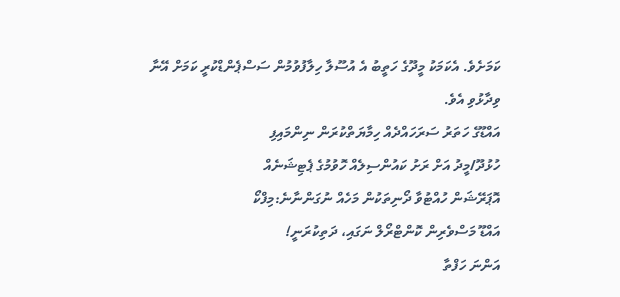ކަމަށެވެ. އެކަމަކު މީދޫގެ ހަތީބު އެ އުސޫލާ ހިލާފުވުމުން ސަސްޕެންޑްކުރީ ކަމަށް އޭނާ ވިދާޅުވި އެވެ.
އައްޑޫގެ ހަތަރު ސަރަހައްދެއް ހިމާޔަތްކުރަން ނިންމައިފި
ހުޅުދޫ/މީދު އަށް ރަށު ކައުންސިލެއް ހޮވުމުގެ ޕެޓިޝަނެއް
އޮޕަރޭޝަން ހުއްޓުވާ ދޯނިތަކުން މަހެއް ނުގަންނާނެ:މިފްކޯ
އައްޑޫ މަސްވެރިން ކޮންޓްރޯލް ނަގައި، ދަތިކުރަނީ!
އަންނަ ހަފްތާ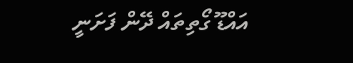އައްޑޫ ގޯތިތައް ދޭން ފަށަނީ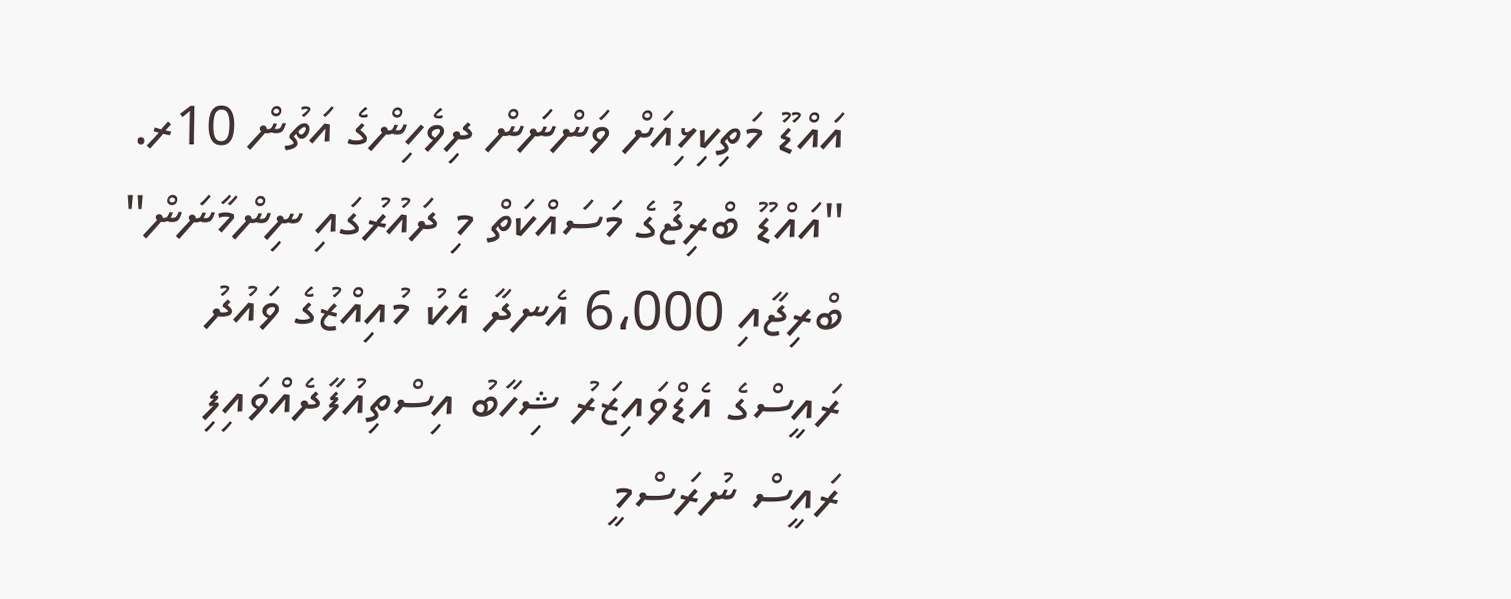އައްޑޫ މަތިކިޅިއަށް ވަންނަން ދިވެހިންގެ އަތުން 10ރ.
"އައްޑޫ ބްރިޖުގެ މަސައްކަތް މި ދައުރުގައި ނިންމާނަން"
ބްރިޖާއި 6،000 އެނދާ އެކު މުއިއްޒުގެ ވައުދު
ރައީސްގެ އެޑްވައިޒަރު ޝިހާބު އިސްތިއުފާދެއްވައިފި
ރައީސް ނުރަސްމީ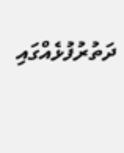ދަތުރުފުޅެއްގައި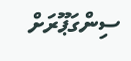ސިންގަޕޫރަށް